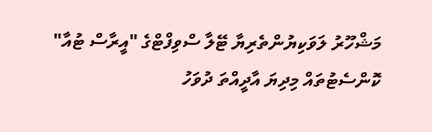މަޝްހޫރު ލަވަކިޔުންތެރިޔާ ޓޭލާ ސްވިފްޓްގެ "އީރާސް ޓުއާ" ކޮންސެޓުތައް މިދިޔަ އާދީއްތަ ދުވަހު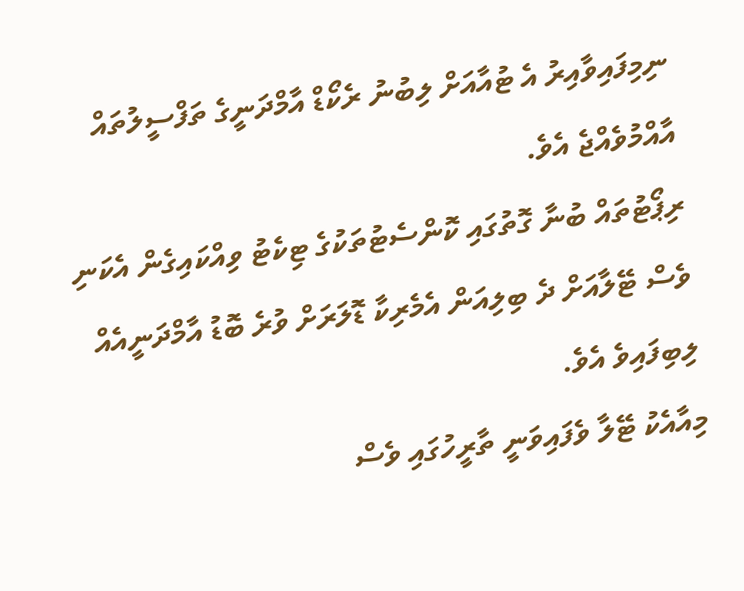ނިމިފައިވާއިރު އެ ޓުއާއަށް ލިބުނު ރެކޯޑް އާމްދަނީގެ ތަފްސީލުތައް އާއްމުވެއްޖެ އެވެ.
ރިޕޯޓުތައް ބުނާ ގޮތުގައި ކޮންސެޓުތަކުގެ ޓިކެޓު ވިއްކައިގެން އެކަނި ވެސް ޓޭލާއަށް ދެ ބިލިއަން އެމެރިކާ ޑޮލަރަށް ވުރެ ބޮޑު އާމްދަނީއެއް ލިބިފައިވެ އެވެ.
މިއާއެކު ޓޭލާ ވެފައިވަނީ ތާރީހުގައި ވެސް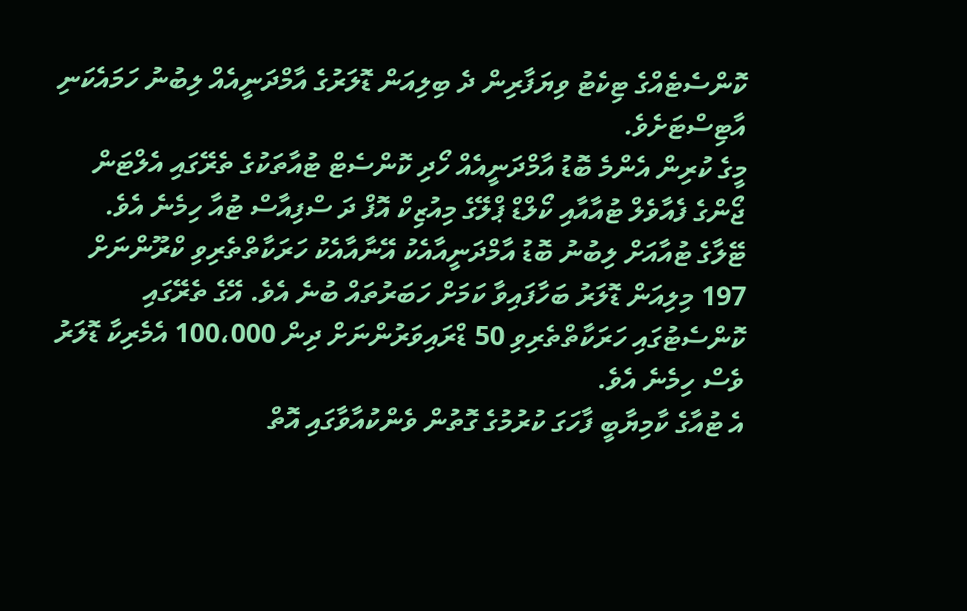ކޮންސެޓެއްގެ ޓިކެޓު ވިޔަފާރިން ދެ ބިލިއަން ޑޮލަރުގެ އާމްދަނީއެއް ލިބުނު ހަމައެކަނި އާޓިސްޓަށެވެ.
މީގެ ކުރިން އެންމެ ބޮޑު އާމްދަނީއެއް ހޯދި ކޮންސެޓް ޓުއާތަކުގެ ތެރޭގައި އެލްޓަން ޖޯންގެ ފެއާވެލް ޓުއާއާއި ކޯލްޑް ޕްލޭގެ މިއުޒިކް އޮފް ދަ ސްފިއާސް ޓުއާ ހިމެނެ އެވެ.
ޓޭލާގެ ޓުއާއަށް ލިބުނު ބޮޑު އާމްދަނީއާއެކު އޭނާއާއެކު ހަރަކާތްތެރިވި ކްރޫންނަށް 197 މިލިއަން ޑޮލަރު ބަހާފައިވާ ކަމަށް ހަބަރުތައް ބުނެ އެވެ. އޭގެ ތެރޭގައި ކޮންސެޓުގައި ހަރަކާތްތެރިވި 50 ޑްރައިވަރުންނަށް ދިން 100،000 އެމެރިކާ ޑޮލަރު ވެސް ހިމެނެ އެވެ.
އެ ޓުއާގެ ކާމިޔާބީ ފާހަގަ ކުރުމުގެ ގޮތުން ވެންކުއާވާގައި އޮތް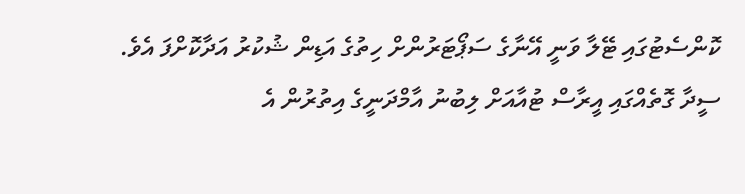ކޮންސެޓުގައި ޓޭލާ ވަނީ އޭނާގެ ސަޕޯޓަރުންށް ހިތުގެ އަޑިން ޝުކުރު އަދާކޮށްފަ އެވެ.
ސީދާ ގޮތެއްގައި އީރާސް ޓުއާއަށް ލިބުނު އާމްދަނީގެ އިތުރުން އެ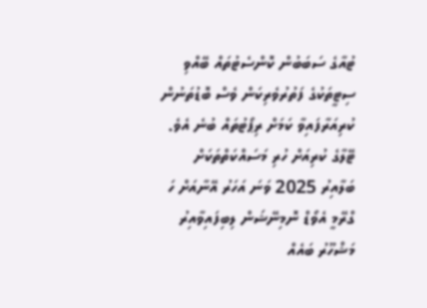ޓުއާގެ ސަބަބުން ކޮންސެޓުތައް ބޭއްވި ސިޓީތަކުގެ ފަތުރުވެރިކަން ވެސް ބޮޑުތަނުން ކުރިއަރާފައިވާ ކަމަށް ރިޕޯޓުތައް ބުނެ އެވެ.
ޓޭލާގެ ކުރިއަށް ހުރި މަސައްކަތްތަކަށް ބަލާއިރު 2025 ވަނަ އަހަރު އޭނާއަށް ހަ ގްރޭމީ އެވޯޑް ނޮމިނޭޝަން ލިބިފައިވާއިރު މަޝްހޫރު ބައެއް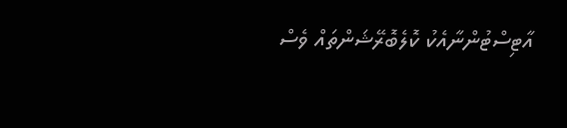އާޓިސްޓުންނާއެކު ކޮލެބޮރޭޝަންތައް ވެސް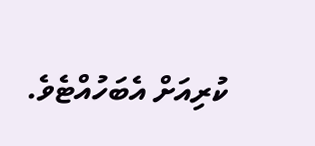ކުރިއަށް އެބަހުއްޓެވެ.